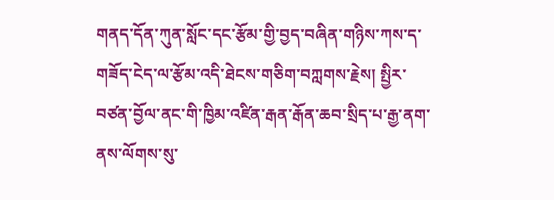གནད་དོན་ཀུན་སློང་དང་རྩོམ་གྱི་བྱད་བཞིན་གཉིས་ཀས་ད་གཟོད་ངེད་ལ་རྩོམ་འདི་ཐེངས་གཅིག་བཀླགས་རྗེས། སྤྱིར་བཙན་བྱོལ་ནང་གི་ཁྱིམ་འཛིན་རྒན་རྒོན་ཆབ་སྲིད་པ་རྒྱ་ནག་ནས་ལོགས་སུ་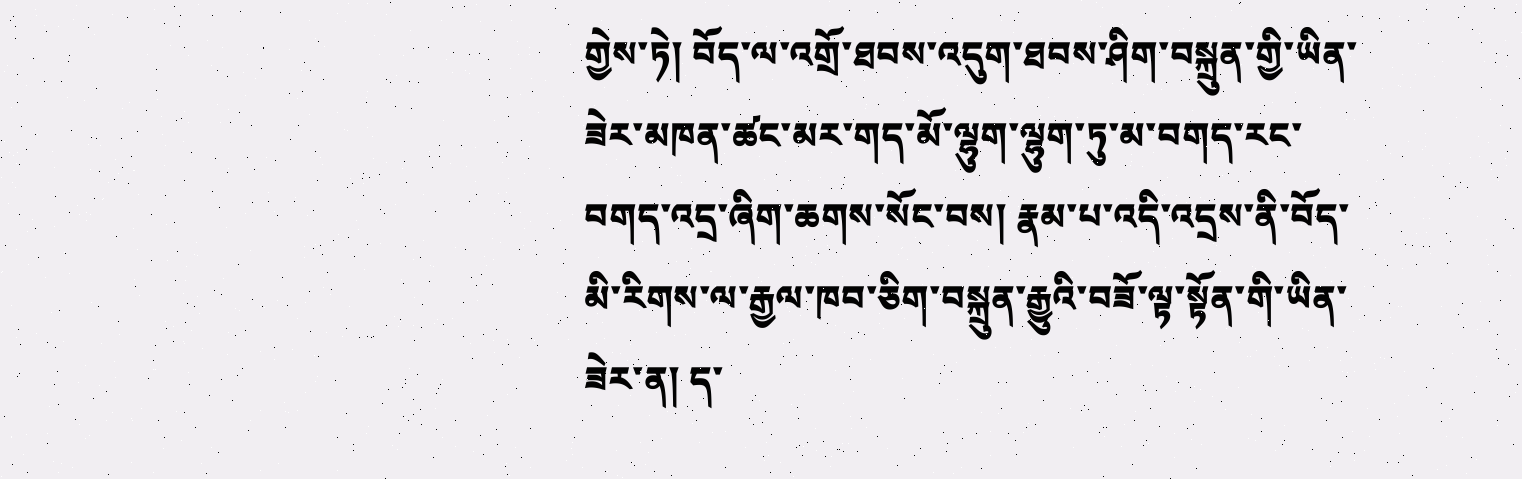གྱེས་ཏེ། བོད་ལ་འགྲོ་ཐབས་འདུག་ཐབས་ཤིག་བསྐྲུན་གྱི་ཡིན་ཟེར་མཁན་ཚང་མར་གད་མོ་ལྷུག་ལྷུག་ཏུ་མ་བགད་རང་བགད་འདྲ་ཞིག་ཆགས་སོང་བས། རྣམ་པ་འདི་འདྲས་ནི་བོད་མི་རིགས་ལ་རྒྱལ་ཁབ་ཅིག་བསྐྲུན་རྒྱུའི་བཟོ་ལྟ་སྟོན་གི་ཡིན་ཟེར་ན། ད་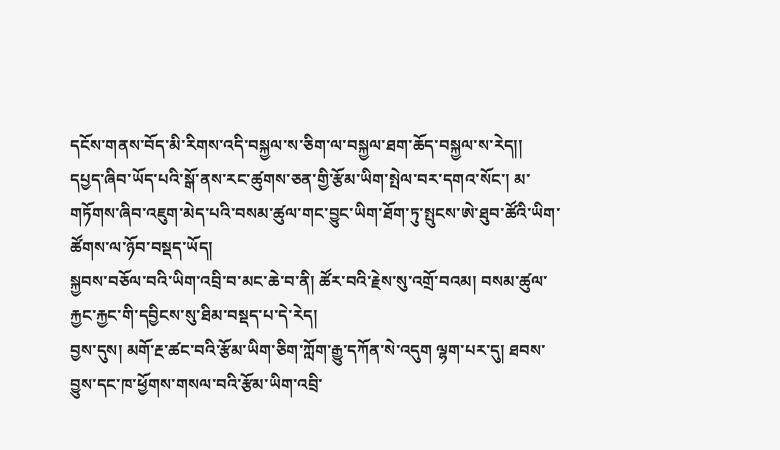དངོས་གནས་བོད་མི་རིགས་འདི་བསྐྱལ་ས་ཅིག་ལ་བསྐྱལ་ཐག་ཆོད་བསྐྱལ་ས་རེད།།
དཔྱད་ཞིབ་ཡོད་པའི་སྒོ་ནས་རང་ཚུགས་ཅན་གྱི་རྩོམ་ཡིག་སྤེལ་བར་དགའ་སོང་། མ་གཏོགས་ཞིབ་འཇུག་མེད་པའི་བསམ་ཚུལ་གང་བྱུང་ཡིག་ཐོག་ཏུ་སྤུངས་ཨེ་ཐུབ་ཚོའི་ཡིག་ཚོགས་ལ་ཉོབ་བསྡད་ཡོད།
སྐྱབས་བཅོལ་བའི་ཡིག་འབྲི་བ་མང་ཆེ་བ་ནི། ཚོར་བའི་རྗེས་སུ་འགྲོ་བའམ། བསམ་ཚུལ་རྐྱང་རྐྱང་གི་དབྱིངས་སུ་ཐིམ་བསྡད་པ་དེ་རེད།
བྱས་དུས། མགོ་རྔ་ཚང་བའི་རྩོམ་ཡིག་ཅིག་ཀློག་རྒྱུ་དཀོན་སེ་འདུག ལྷག་པར་དུ། ཐབས་བྱུས་དང་ཁ་ཕྱོགས་གསལ་བའི་རྩོམ་ཡིག་འབྲི་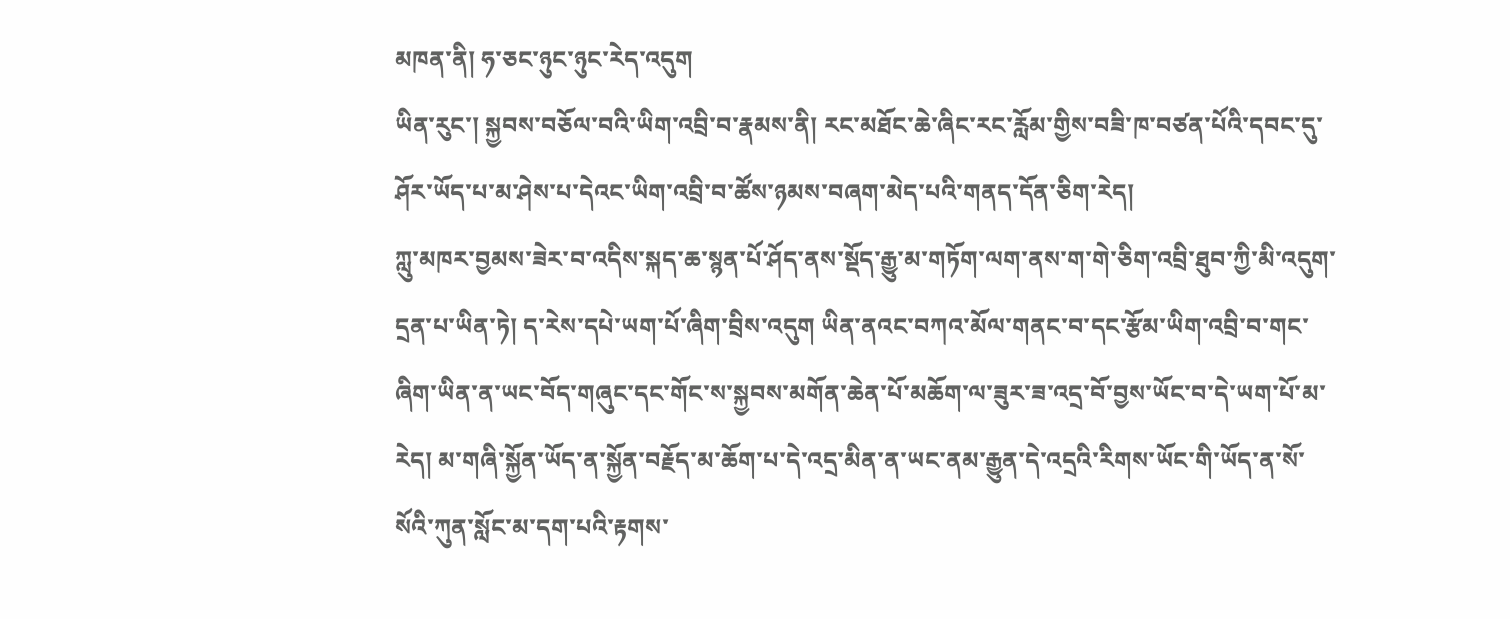མཁན་ནི། ཧ་ཅང་ཉུང་ཉུང་རེད་འདུག
ཡིན་རུང་། སྐྱབས་བཅོལ་བའི་ཡིག་འབྲི་བ་རྣམས་ནི། རང་མཐོང་ཆེ་ཞིང་རང་རློམ་གྱིས་བཟི་ཁ་བཙན་པོའི་དབང་དུ་ཤོར་ཡོད་པ་མ་ཤེས་པ་དེའང་ཡིག་འབྲི་བ་ཚོས་ཉམས་བཞག་མེད་པའི་གནད་དོན་ཅིག་རེད།
ཀླུ་མཁར་བྱམས་ཟེར་བ་འདིས་སྐད་ཆ་སྙན་པོ་ཤོད་ནས་སྡོད་རྒྱུ་མ་གཏོག་ལག་ནས་ག་གེ་ཅིག་འབྲི་ཐུབ་ཀྱི་མི་འདུག་དྲན་པ་ཡིན་ཏེ། ད་རེས་དཔེ་ཡག་པོ་ཞིག་བྲིས་འདུག ཡིན་ནའང་བཀའ་མོལ་གནང་བ་དང་རྩོམ་ཡིག་འབྲི་བ་གང་ཞིག་ཡིན་ན་ཡང་བོད་གཞུང་དང་གོང་ས་སྐྱབས་མགོན་ཆེན་པོ་མཆོག་ལ་ཟུར་ཟ་འདྲ་བོ་བྱས་ཡོང་བ་དེ་ཡག་པོ་མ་རེད། མ་གཞི་སྐྱོན་ཡོད་ན་སྐྱོན་བརྗོད་མ་ཆོག་པ་དེ་འདྲ་མིན་ན་ཡང་ནམ་རྒྱུན་དེ་འདྲའི་རིགས་ཡོང་གི་ཡོད་ན་སོ་སོའི་ཀུན་སློང་མ་དག་པའི་རྟགས་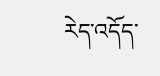རེད་འདོད་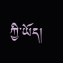ཀྱི་ཡོད།